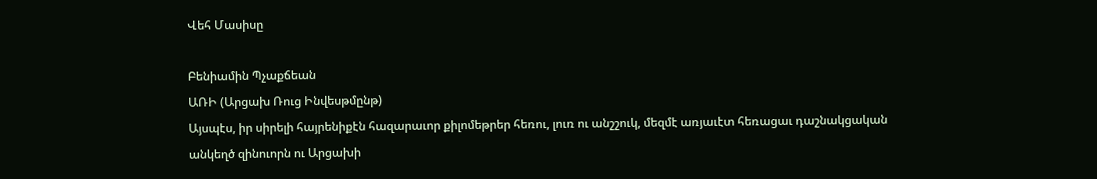Վեհ Մասիսը

Բենիամին Պչաքճեան
ԱՌԻ (Արցախ Ռուց Ինվեսթմընթ)
Այսպէս, իր սիրելի հայրենիքէն հազարաւոր քիլոմեթրեր հեռու, լուռ ու անշշուկ, մեզմէ առյաւէտ հեռացաւ դաշնակցական անկեղծ զինուորն ու Արցախի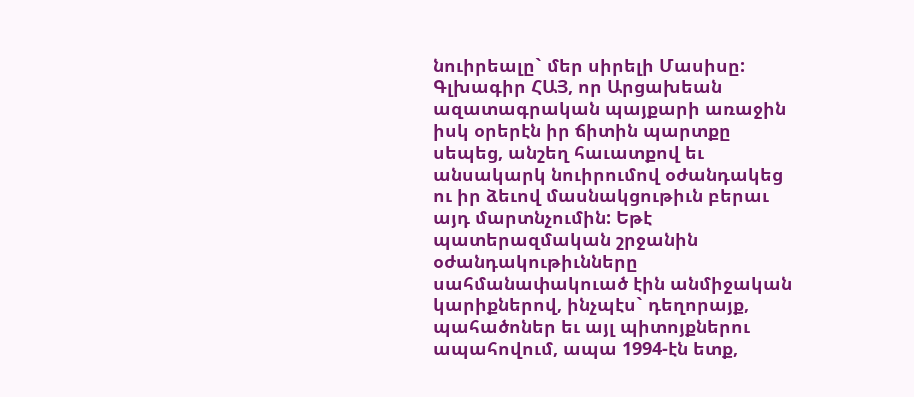նուիրեալը` մեր սիրելի Մասիսը:
Գլխագիր ՀԱՅ, որ Արցախեան ազատագրական պայքարի առաջին իսկ օրերէն իր ճիտին պարտքը սեպեց, անշեղ հաւատքով եւ անսակարկ նուիրումով օժանդակեց ու իր ձեւով մասնակցութիւն բերաւ այդ մարտնչումին: Եթէ պատերազմական շրջանին օժանդակութիւնները սահմանափակուած էին անմիջական կարիքներով, ինչպէս` դեղորայք, պահածոներ եւ այլ պիտոյքներու ապահովում, ապա 1994-էն ետք,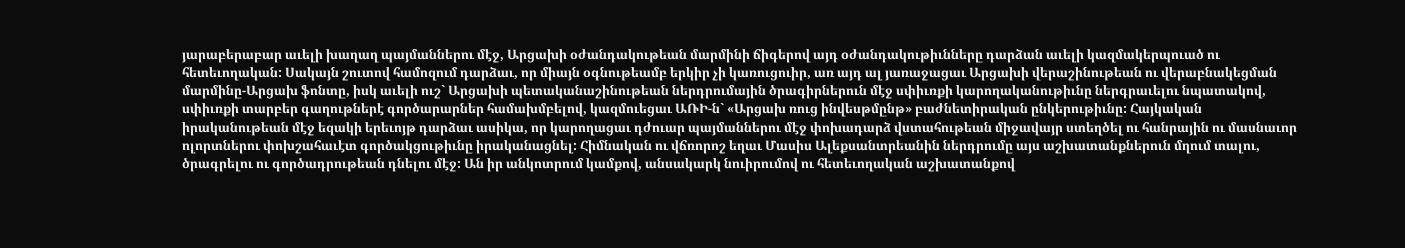յարաբերաբար աւելի խաղաղ պայմաններու մէջ, Արցախի օժանդակութեան մարմինի ճիգերով այդ օժանդակութիւնները դարձան աւելի կազմակերպուած ու հետեւողական: Սակայն շուտով համոզում դարձաւ, որ միայն օգնութեամբ երկիր չի կառուցուիր, առ այդ ալ յառաջացաւ Արցախի վերաշինութեան ու վերաբնակեցման մարմինը-Արցախ ֆոնտը, իսկ աւելի ուշ` Արցախի պետականաշինութեան ներդրումային ծրագիրներուն մէջ սփիւռքի կարողականութիւնը ներգրաւելու նպատակով, սփիւռքի տարբեր գաղութներէ գործարարներ համախմբելով, կազմուեցաւ ԱՌԻ-ն` «Արցախ ռուց ինվեսթմընթ» բաժնետիրական ընկերութիւնը: Հայկական իրականութեան մէջ եզակի երեւոյթ դարձաւ ասիկա, որ կարողացաւ դժուար պայմաններու մէջ փոխադարձ վստահութեան միջավայր ստեղծել ու հանրային ու մասնաւոր ոլորտներու փոխշահաւէտ գործակցութիւնը իրականացնել: Հիմնական ու վճռորոշ եղաւ Մասիս Ալեքսանտրեանին ներդրումը այս աշխատանքներուն մղում տալու, ծրագրելու ու գործադրութեան դնելու մէջ: Ան իր անկոտրում կամքով, անսակարկ նուիրումով ու հետեւողական աշխատանքով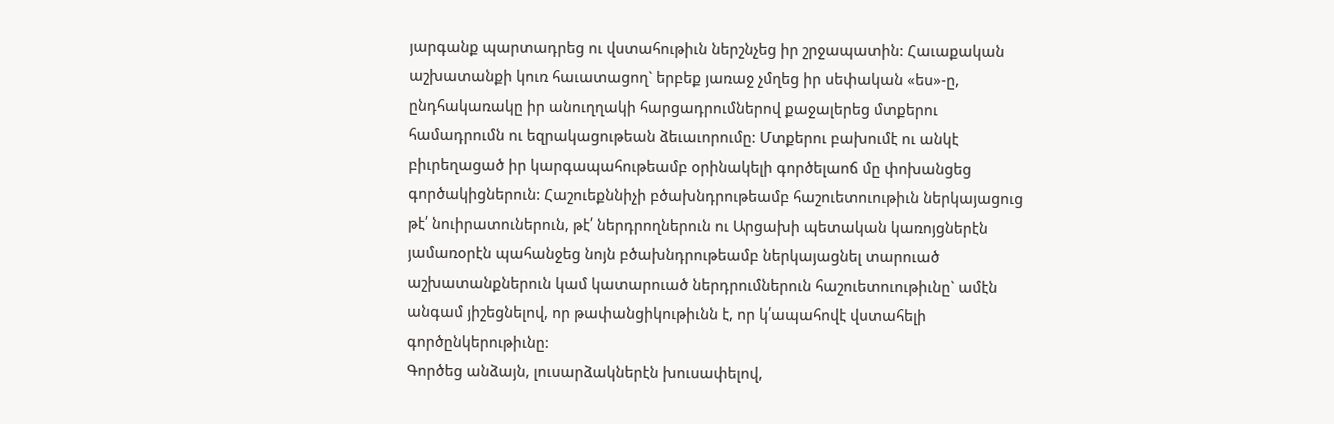յարգանք պարտադրեց ու վստահութիւն ներշնչեց իր շրջապատին: Հաւաքական աշխատանքի կուռ հաւատացող` երբեք յառաջ չմղեց իր սեփական «ես»-ը, ընդհակառակը իր անուղղակի հարցադրումներով քաջալերեց մտքերու համադրումն ու եզրակացութեան ձեւաւորումը: Մտքերու բախումէ ու անկէ բիւրեղացած իր կարգապահութեամբ օրինակելի գործելաոճ մը փոխանցեց գործակիցներուն: Հաշուեքննիչի բծախնդրութեամբ հաշուետուութիւն ներկայացուց թէ՛ նուիրատուներուն, թէ՛ ներդրողներուն ու Արցախի պետական կառոյցներէն յամառօրէն պահանջեց նոյն բծախնդրութեամբ ներկայացնել տարուած աշխատանքներուն կամ կատարուած ներդրումներուն հաշուետուութիւնը` ամէն անգամ յիշեցնելով, որ թափանցիկութիւնն է, որ կ՛ապահովէ վստահելի գործընկերութիւնը:
Գործեց անձայն, լուսարձակներէն խուսափելով,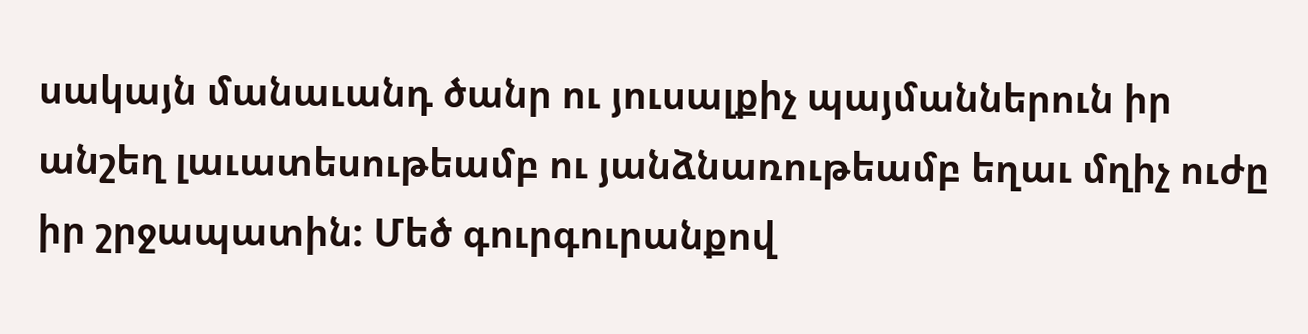սակայն մանաւանդ ծանր ու յուսալքիչ պայմաններուն իր անշեղ լաւատեսութեամբ ու յանձնառութեամբ եղաւ մղիչ ուժը իր շրջապատին: Մեծ գուրգուրանքով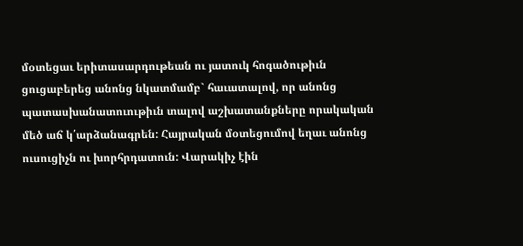մօտեցաւ երիտասարդութեան ու յատուկ հոգածութիւն ցուցաբերեց անոնց նկատմամբ` հաւատալով, որ անոնց պատասխանատուութիւն տալով աշխատանքները որակական մեծ աճ կ՛արձանագրեն: Հայրական մօտեցումով եղաւ անոնց ուսուցիչն ու խորհրդատուն: Վարակիչ էին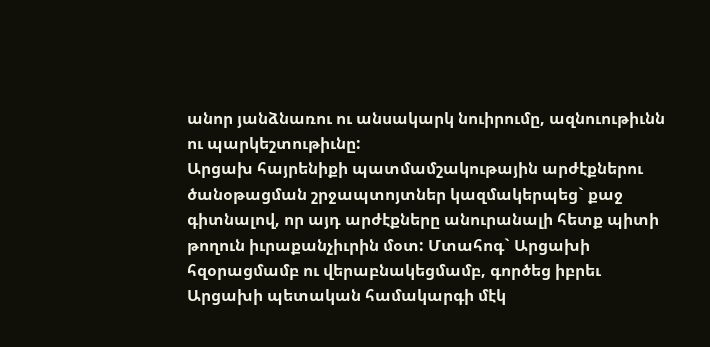անոր յանձնառու ու անսակարկ նուիրումը, ազնուութիւնն ու պարկեշտութիւնը:
Արցախ հայրենիքի պատմամշակութային արժէքներու ծանօթացման շրջապտոյտներ կազմակերպեց` քաջ գիտնալով, որ այդ արժէքները անուրանալի հետք պիտի թողուն իւրաքանչիւրին մօտ: Մտահոգ` Արցախի հզօրացմամբ ու վերաբնակեցմամբ, գործեց իբրեւ Արցախի պետական համակարգի մէկ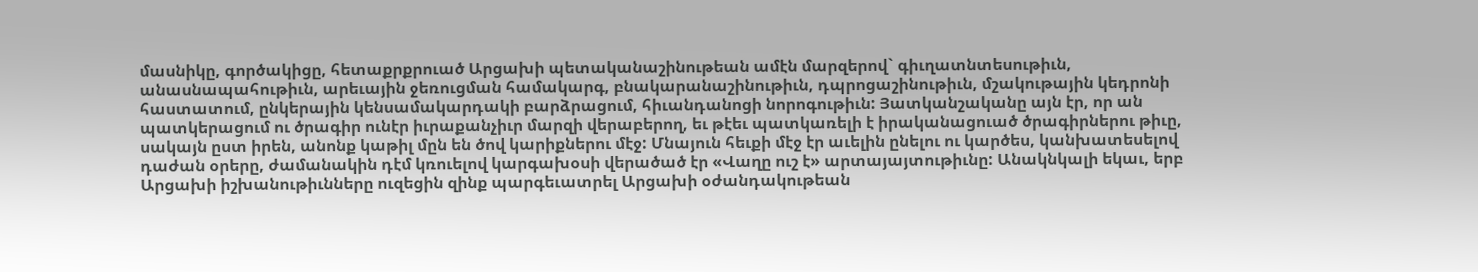մասնիկը, գործակիցը, հետաքրքրուած Արցախի պետականաշինութեան ամէն մարզերով` գիւղատնտեսութիւն, անասնապահութիւն, արեւային ջեռուցման համակարգ, բնակարանաշինութիւն, դպրոցաշինութիւն, մշակութային կեդրոնի հաստատում, ընկերային կենսամակարդակի բարձրացում, հիւանդանոցի նորոգութիւն: Յատկանշականը այն էր, որ ան պատկերացում ու ծրագիր ունէր իւրաքանչիւր մարզի վերաբերող, եւ թէեւ պատկառելի է իրականացուած ծրագիրներու թիւը, սակայն ըստ իրեն, անոնք կաթիլ մըն են ծով կարիքներու մէջ: Մնայուն հեւքի մէջ էր աւելին ընելու ու կարծես, կանխատեսելով դաժան օրերը, ժամանակին դէմ կռուելով կարգախօսի վերածած էր «Վաղը ուշ է» արտայայտութիւնը: Անակնկալի եկաւ, երբ Արցախի իշխանութիւնները ուզեցին զինք պարգեւատրել Արցախի օժանդակութեան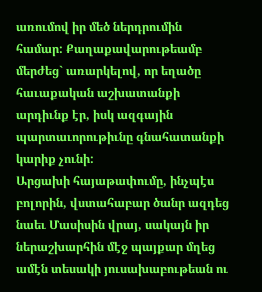առումով իր մեծ ներդրումին համար: Քաղաքավարութեամբ մերժեց` առարկելով, որ եղածը հաւաքական աշխատանքի արդիւնք էր, իսկ ազգային պարտաւորութիւնը գնահատանքի կարիք չունի:
Արցախի հայաթափումը, ինչպէս բոլորին, վստահաբար ծանր ազդեց նաեւ Մասիսին վրայ, սակայն իր ներաշխարհին մէջ պայքար մղեց ամէն տեսակի յուսախաբութեան ու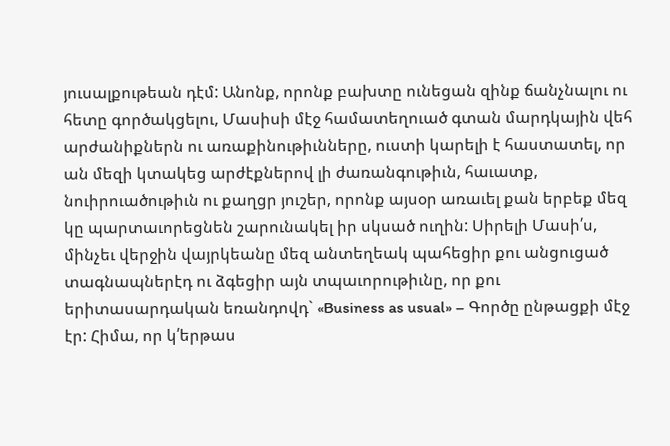յուսալքութեան դէմ: Անոնք, որոնք բախտը ունեցան զինք ճանչնալու ու հետը գործակցելու, Մասիսի մէջ համատեղուած գտան մարդկային վեհ արժանիքներն ու առաքինութիւնները, ուստի կարելի է հաստատել, որ ան մեզի կտակեց արժէքներով լի ժառանգութիւն, հաւատք, նուիրուածութիւն ու քաղցր յուշեր, որոնք այսօր առաւել քան երբեք մեզ կը պարտաւորեցնեն շարունակել իր սկսած ուղին: Սիրելի Մասի՛ս, մինչեւ վերջին վայրկեանը մեզ անտեղեակ պահեցիր քու անցուցած տագնապներէդ ու ձգեցիր այն տպաւորութիւնը, որ քու երիտասարդական եռանդովդ` «Business as usual» – Գործը ընթացքի մէջ էր: Հիմա, որ կ՛երթաս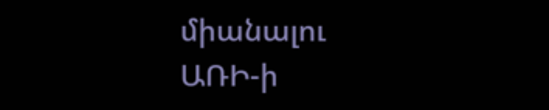միանալու ԱՌԻ-ի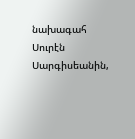նախագահ Սուրէն Սարգիսեանին,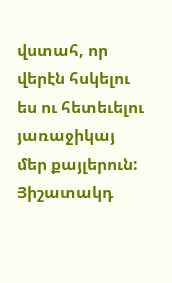վստահ, որ վերէն հսկելու ես ու հետեւելու յառաջիկայ մեր քայլերուն:
Յիշատակդ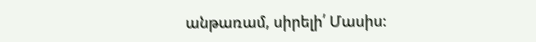անթառամ, սիրելի՛ Մասիս: